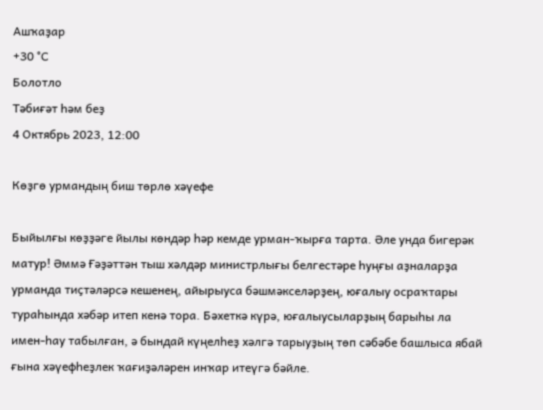Ашҡаҙар
+30 °С
Болотло
Тәбиғәт һәм беҙ
4 Октябрь 2023, 12:00

Көҙгө урмандың биш төрлө хәүефе

Быйылғы көҙҙәге йылы көндәр һәр кемде урман-ҡырға тарта. Әле унда бигерәк матур! Әммә Ғәҙәттән тыш хәлдәр министрлығы белгестәре һуңғы аҙналарҙа урманда тиҫтәләрсә кешенең, айырыуса бәшмәкселәрҙең, юғалыу осраҡтары тураһында хәбәр итеп кенә тора. Бәхеткә күрә, юғалыусыларҙың барыһы ла имен-һау табылған, ә бындай күңелһеҙ хәлгә тарыуҙың төп сәбәбе башлыса ябай ғына хәүефһеҙлек ҡағиҙәләрен инҡар итеүгә бәйле.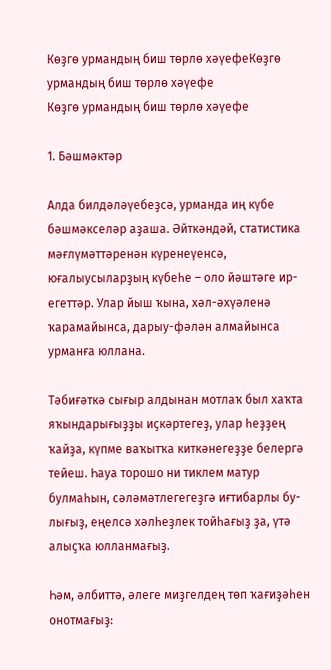Көҙгө урмандың биш төрлө хәүефеКөҙгө урмандың биш төрлө хәүефе
Көҙгө урмандың биш төрлө хәүефе

1. Бәшмәктәр

Алда билдәләүебеҙсә, урманда иң күбе бәшмәкселәр аҙаша. Әйткәндәй, статистика мәғлүмәттәренән күренеүенсә, юғалыусыларҙың күбеһе – оло йәштәге ир-егеттәр. Улар йыш ҡына, хәл-әхүәленә ҡарамайынса, дарыу-фәлән алмайынса урманға юллана.

Тәбиғәткә сығыр алдынан мотлаҡ был хаҡта яҡындарығыҙҙы иҫкәртегеҙ, улар һеҙҙең ҡайҙа, күпме ваҡытҡа киткәнегеҙҙе белергә тейеш. Һауа торошо ни тиклем матур булмаһын, сәләмәтлегегеҙгә иғтибарлы бу- лығыҙ, еңелсә хәлһеҙлек тойһағыҙ ҙа, үтә алыҫҡа юлланмағыҙ.

Һәм, әлбиттә, әлеге миҙгелдең төп ҡағиҙәһен онотмағыҙ: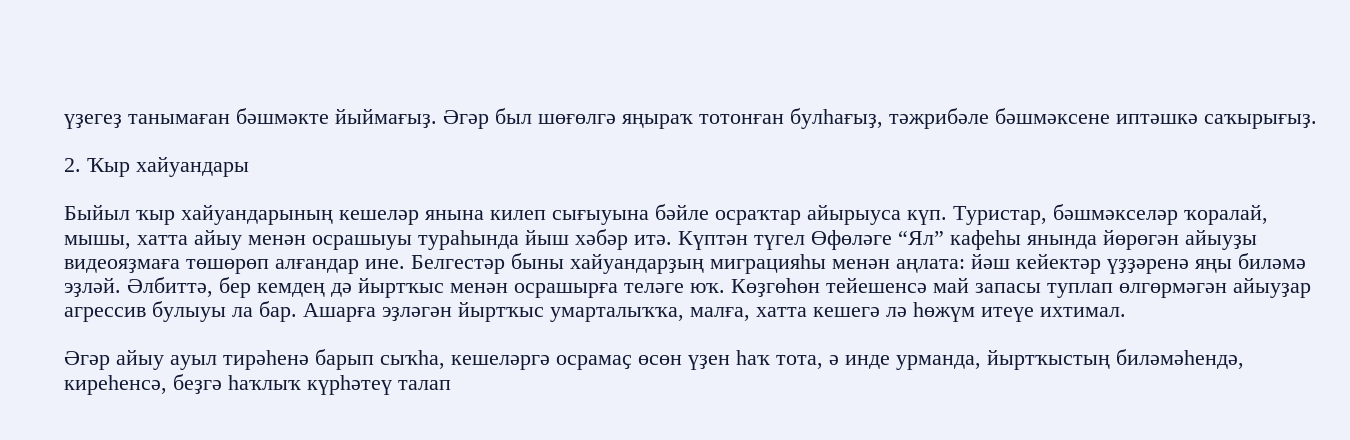үҙегеҙ танымаған бәшмәкте йыймағыҙ. Әгәр был шөғөлгә яңыраҡ тотонған булһағыҙ, тәжрибәле бәшмәксене иптәшкә саҡырығыҙ.

2. Ҡыр хайуандары

Быйыл ҡыр хайуандарының кешеләр янына килеп сығыуына бәйле осраҡтар айырыуса күп. Туристар, бәшмәкселәр ҡоралай, мышы, хатта айыу менән осрашыуы тураһында йыш хәбәр итә. Күптән түгел Өфөләге “Ял” кафеһы янында йөрөгән айыуҙы видеояҙмаға төшөрөп алғандар ине. Белгестәр быны хайуандарҙың миграцияһы менән аңлата: йәш кейектәр үҙҙәренә яңы биләмә эҙләй. Әлбиттә, бер кемдең дә йыртҡыс менән осрашырға теләге юҡ. Көҙгөһөн тейешенсә май запасы туплап өлгөрмәгән айыуҙар агрессив булыуы ла бар. Ашарға эҙләгән йыртҡыс умарталыҡҡа, малға, хатта кешегә лә һөжүм итеүе ихтимал.

Әгәр айыу ауыл тирәһенә барып сыҡһа, кешеләргә осрамаҫ өсөн үҙен һаҡ тота, ә инде урманда, йыртҡыстың биләмәһендә, киреһенсә, беҙгә һаҡлыҡ күрһәтеү талап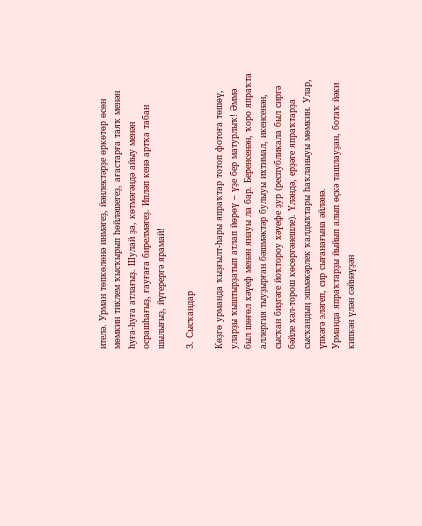ителә. Урман төпкөлөнә инмәгеҙ, йәнлектәрҙе өркөтөр өсөн мөмкин тиклем ҡысҡырып һөйләшегеҙ, ағастарға таяҡ менән һуға-һуға атлағыҙ. Шулай ҙа, көтмәгәндә айыу менән осрашһағыҙ, ғауғаға бирелмәгеҙ. Ипләп кенә артҡа табан шылығыҙ, йүгерергә ярамай!

3. Сысҡандар

Көҙгө урманда ҡыҙғылт-һары япраҡтар тотоп фотоға төшөү, уларҙы ҡыштырҙатып атлап йөрөү – үҙе бер матурлыҡ! Әммә был шөғөл хәүеф менән янауы ла бар. Беренсенән, ҡоро япраҡта аллергия тыуҙырған бәшмәктәр булыуы ихтимал, икенсенән, сысҡан биҙгәге йоҡтороу хәүефе ҙур (республикала был сиргә бәйле хәл-торош көсөргәнешле). Үләндә, ерҙәге япраҡтарҙа сысҡандың эшмәкәрлек ҡалдыҡтары һаҡланыуы мөмкин. Улар, үпкәгә эләгеп, сир сығанағына әйләнә.
Урманда япраҡтарҙы йыйып алып өҫкә ташлауҙан, ботаҡ йәки кипкән үлән сәйнәүҙән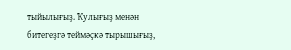тыйылығыҙ. Ҡулығыҙ менән битегеҙгә теймәҫкә тырышығыҙ,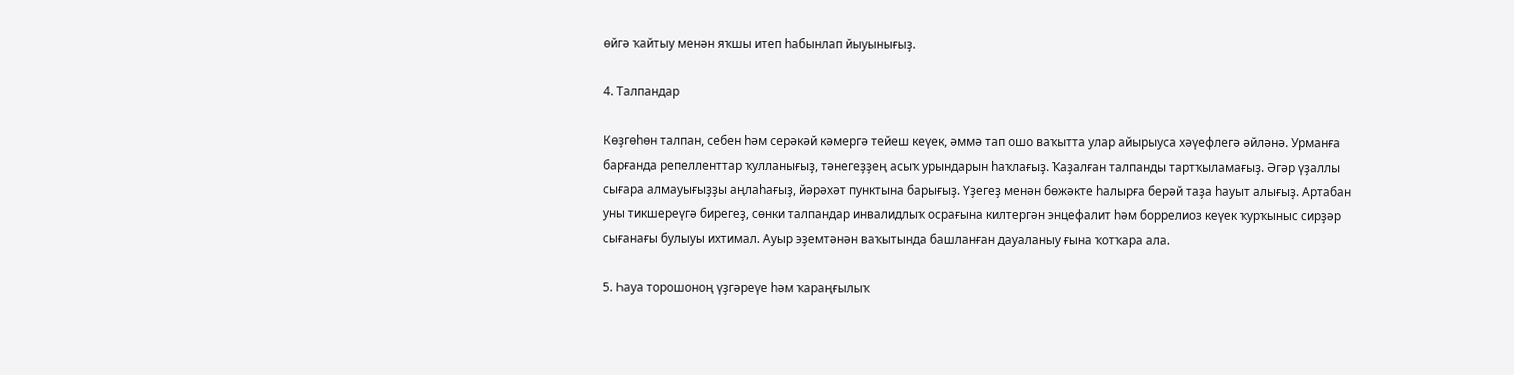өйгә ҡайтыу менән яҡшы итеп һабынлап йыуынығыҙ.

4. Талпандар

Көҙгөһөн талпан, себен һәм серәкәй кәмергә тейеш кеүек, әммә тап ошо ваҡытта улар айырыуса хәүефлегә әйләнә. Урманға барғанда репелленттар ҡулланығыҙ, тәнегеҙҙең асыҡ урындарын һаҡлағыҙ. Ҡаҙалған талпанды тартҡыламағыҙ. Әгәр үҙаллы сығара алмауығыҙҙы аңлаһағыҙ, йәрәхәт пунктына барығыҙ. Үҙегеҙ менән бөжәкте һалырға берәй таҙа һауыт алығыҙ. Артабан уны тикшереүгә бирегеҙ, сөнки талпандар инвалидлыҡ осрағына килтергән энцефалит һәм боррелиоз кеүек ҡурҡыныс сирҙәр сығанағы булыуы ихтимал. Ауыр эҙемтәнән ваҡытында башланған дауаланыу ғына ҡотҡара ала.

5. Һауа торошоноң үҙгәреүе һәм ҡараңғылыҡ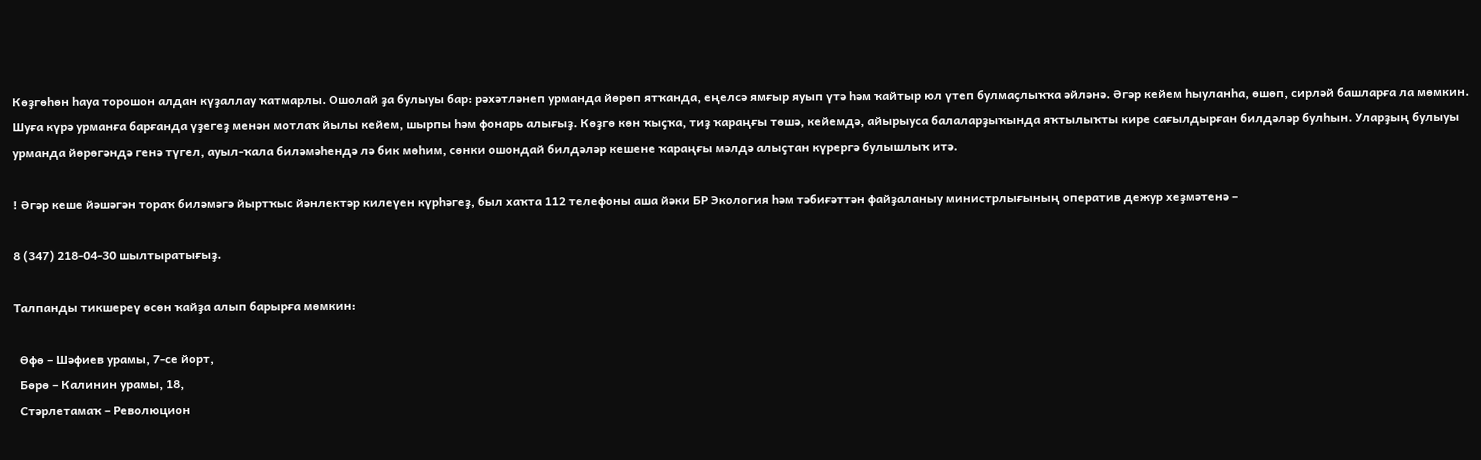Көҙгөһөн һауа торошон алдан күҙаллау ҡатмарлы. Ошолай ҙа булыуы бар: рәхәтләнеп урманда йөрөп ятҡанда, еңелсә ямғыр яуып үтә һәм ҡайтыр юл үтеп булмаҫлыҡҡа әйләнә. Әгәр кейем һыуланһа, өшөп, сирләй башларға ла мөмкин. Шуға күрә урманға барғанда үҙегеҙ менән мотлаҡ йылы кейем, шырпы һәм фонарь алығыҙ. Көҙгө көн ҡыҫҡа, тиҙ ҡараңғы төшә, кейемдә, айырыуса балаларҙыҡында яҡтылыҡты кире сағылдырған билдәләр булһын. Уларҙың булыуы урманда йөрөгәндә генә түгел, ауыл-ҡала биләмәһендә лә бик мөһим, сөнки ошондай билдәләр кешене ҡараңғы мәлдә алыҫтан күрергә булышлыҡ итә.

! Әгәр кеше йәшәгән тораҡ биләмәгә йыртҡыс йәнлектәр килеүен күрһәгеҙ, был хаҡта 112 телефоны аша йәки БР Экология һәм тәбиғәттән файҙаланыу министрлығының оператив дежур хеҙмәтенә –

8 (347) 218-04-30 шылтыратығыҙ.

Талпанды тикшереү өсөн ҡайҙа алып барырға мөмкин:

  Өфө – Шәфиев урамы, 7-се йорт,
  Бөрө – Калинин урамы, 18,
  Стәрлетамаҡ – Революцион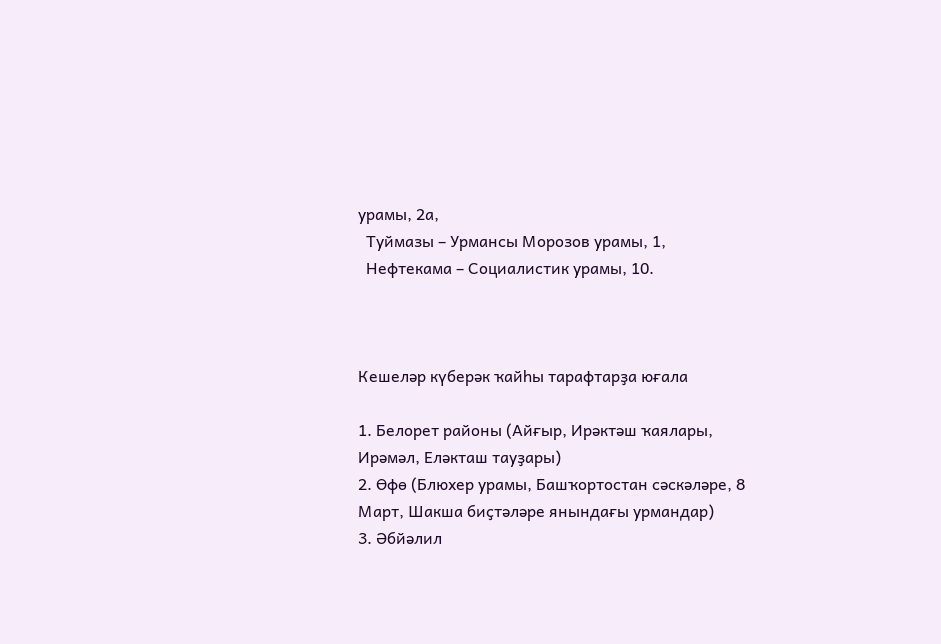урамы, 2а,
  Туймазы – Урмансы Морозов урамы, 1,
  Нефтекама – Социалистик урамы, 10.



Кешеләр күберәк ҡайһы тарафтарҙа юғала

1. Белорет районы (Айғыр, Ирәктәш ҡаялары, Ирәмәл, Еләкташ тауҙары)
2. Өфө (Блюхер урамы, Башҡортостан сәскәләре, 8 Март, Шакша биҫтәләре янындағы урмандар)
3. Әбйәлил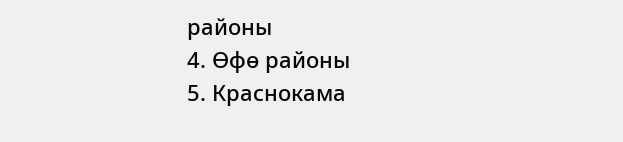районы
4. Өфө районы
5. Краснокама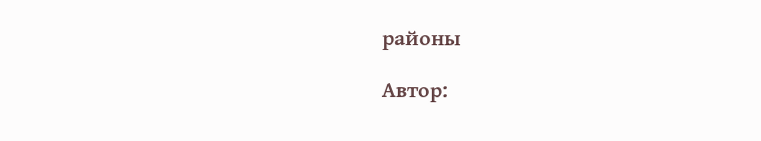районы

Автор: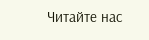Читайте нас